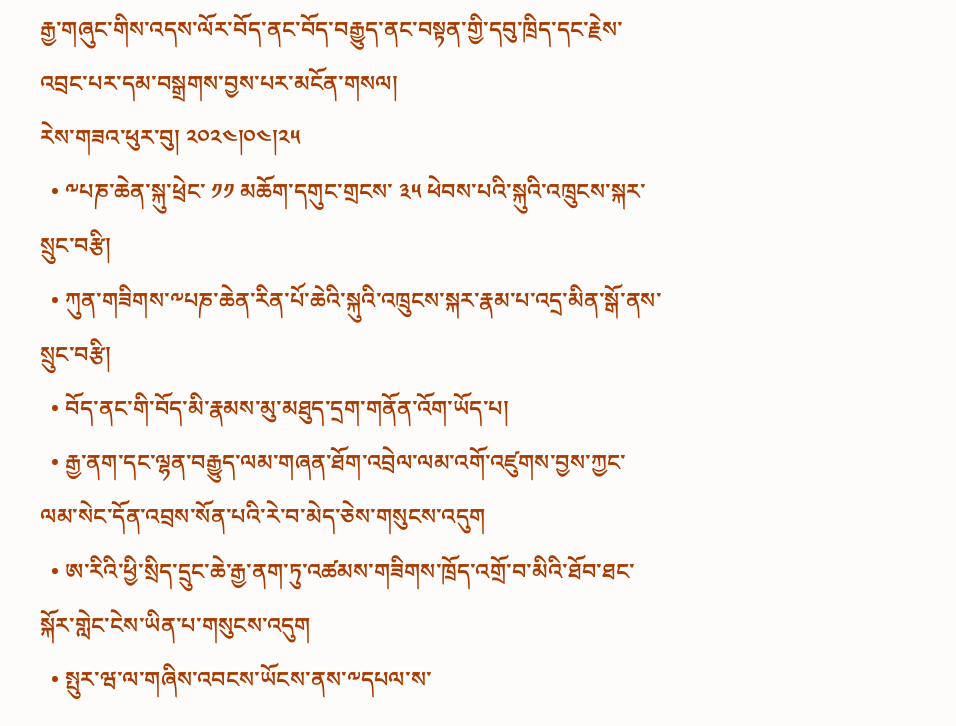རྒྱ་གཞུང་གིས་འདས་ལོར་བོད་ནང་བོད་བརྒྱུད་ནང་བསྟན་གྱི་དབུ་ཁྲིད་དང་རྗེས་འབྲང་པར་དམ་བསྒྲགས་བྱས་པར་མངོན་གསལ།
རེས་གཟའ་ཕུར་བུ། ༢༠༢༤།༠༤།༢༥
  • ༸པཎ་ཆེན་སྐུ་ཕྲེང་ ༡༡ མཆོག་དགུང་གྲངས་ ༣༥ ཕེབས་པའི་སྐུའི་འཁྲུངས་སྐར་སྲུང་བརྩི།
  • ཀུན་གཟིགས་༸པཎ་ཆེན་རིན་པོ་ཆེའི་སྐུའི་འཁྲུངས་སྐར་རྣམ་པ་འདྲ་མིན་སྒོ་ནས་སྲུང་བརྩི།
  • བོད་ནང་གི་བོད་མི་རྣམས་མུ་མཐུད་དྲག་གནོན་འོག་ཡོད་པ།
  • རྒྱ་ནག་དང་ལྷན་བརྒྱུད་ལམ་གཞན་ཐོག་འབྲེལ་ལམ་འགོ་འཛུགས་བྱས་ཀྱང་ལམ་སེང་དོན་འབྲས་སོན་པའི་རེ་བ་མེད་ཅེས་གསུངས་འདུག
  • ཨ་རིའི་ཕྱི་སྲིད་དྲུང་ཆེ་རྒྱ་ནག་ཏུ་འཚམས་གཟིགས་ཁྲོད་འགྲོ་བ་མིའི་ཐོབ་ཐང་སྐོར་གླེང་ངེས་ཡིན་པ་གསུངས་འདུག
  • སྤུར་ཝ་ལ་གཞིས་འབངས་ཡོངས་ནས་༸དཔལ་ས་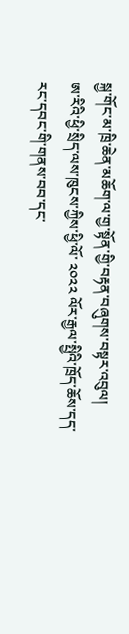སྐྱ་གོང་མ་ཁྲི་ཆེན་མཆོག་ལ་གྱ་སྟོན་གྱི་བརྟན་བཞུགས་བསྟར་འབུལ།
ཨ་རིའི་ཕྱི་སྲིད་ལས་ཁུངས་ཀྱིས་ཕྱི་ལོ་ ༢༠༢༢ ལོར་རྒྱལ་སྤྱིའི་ཁྲོད་ཆོས་དད་རང་དབང་གི་གནས་བབ་དང་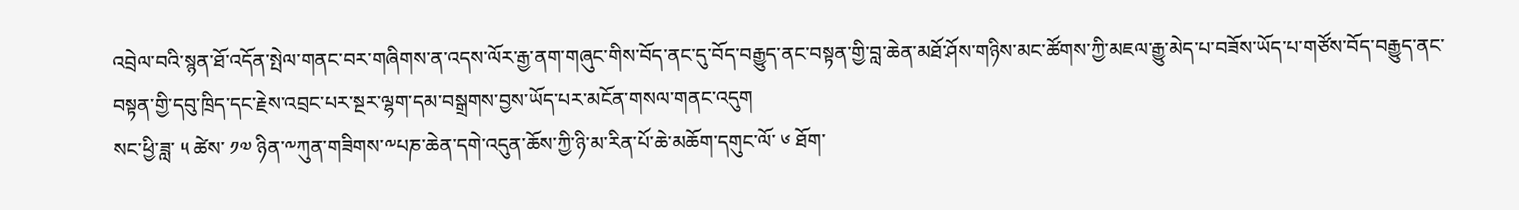འབྲེལ་བའི་སྙན་ཐོ་འདོན་སྤེལ་གནང་བར་གཞིགས་ན་འདས་ལོར་རྒྱ་ནག་གཞུང་གིས་བོད་ནང་དུ་བོད་བརྒྱུད་ནང་བསྟན་གྱི་བླ་ཆེན་མཐོ་ཤོས་གཉིས་མང་ཚོགས་ཀྱི་མཇལ་རྒྱུ་མེད་པ་བཟོས་ཡོད་པ་གཙོས་བོད་བརྒྱུད་ནང་བསྟན་གྱི་དབུ་ཁྲིད་དང་རྗེས་འབྲང་པར་སྔར་ལྷག་དམ་བསྒྲགས་བྱས་ཡོད་པར་མངོན་གསལ་གནང་འདུག
སང་ཕྱི་ཟླ་ ༥ ཚེས་ ༡༧ ཉིན་༸ཀུན་གཟིགས་༸པཎ་ཆེན་དགེ་འདུན་ཆོས་ཀྱི་ཉི་མ་རིན་པོ་ཆེ་མཆོག་དགུང་ལོ་ ༦ ཐོག་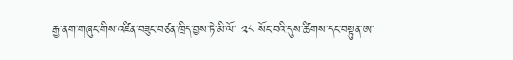རྒྱ་ནག་གཞུང་གིས་འཛིན་བཟུང་བཙན་ཁྲིད་བྱས་ཏེ་མི་ལོ་ ༢༨ སོང་བའི་དུས་ཚིགས་དང་བསྟུན་ཨ་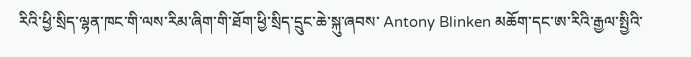རིའི་ཕྱི་སྲིད་ལྷན་ཁང་གི་ལས་རིམ་ཞིག་གི་ཐོག་ཕྱི་སྲིད་དྲུང་ཆེ་སྐུ་ཞབས་ Antony Blinken མཆོག་དང་ཨ་རིའི་རྒྱལ་སྤྱིའི་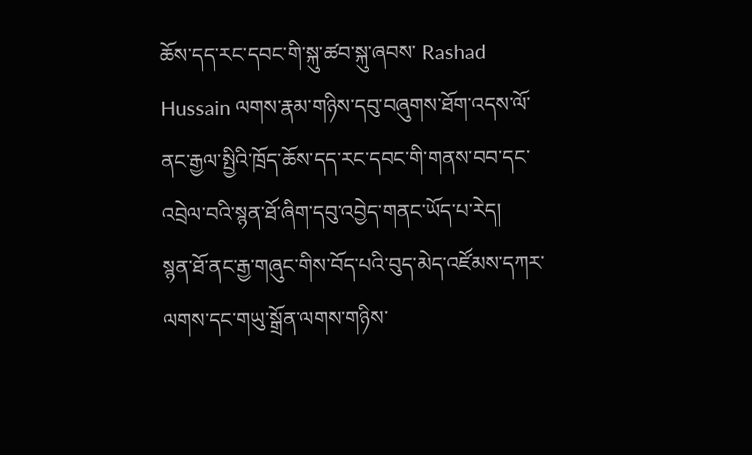ཆོས་དད་རང་དབང་གི་སྐུ་ཚབ་སྐུ་ཞབས་ Rashad Hussain ལགས་རྣམ་གཉིས་དབུ་བཞུགས་ཐོག་འདས་ལོ་ནང་རྒྱལ་སྤྱིའི་ཁྲོད་ཆོས་དད་རང་དབང་གི་གནས་བབ་དང་འབྲེལ་བའི་སྙན་ཐོ་ཞིག་དབུ་འབྱེད་གནང་ཡོད་པ་རེད།
སྙན་ཐོ་ནང་རྒྱ་གཞུང་གིས་བོད་པའི་བུད་མེད་འཛོམས་དཀར་ལགས་དང་གཡུ་སྒྲོན་ལགས་གཉིས་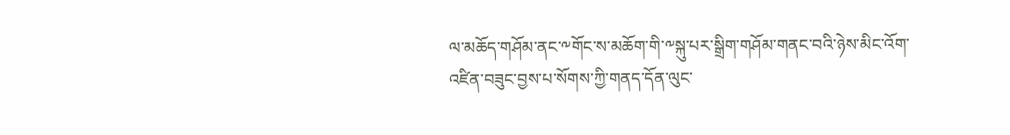ལ་མཆོད་གཤོམ་ནང་༸གོང་ས་མཆོག་གི་༸སྐུ་པར་སྒྲིག་གཤོམ་གནང་བའི་ཉེས་མིང་འོག་འཛིན་བཟུང་བྱས་པ་སོགས་ཀྱི་གནད་དོན་ལུང་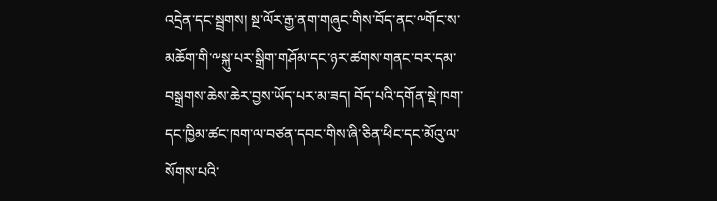འདྲེན་དང་སྦྲགས། སྔ་ལོར་རྒྱ་ནག་གཞུང་གིས་བོད་ནང་༸གོང་ས་མཆོག་གི་༸སྐུ་པར་སྒྲིག་གཤོམ་དང་ཉར་ཚགས་གནང་བར་དམ་བསྒྲགས་ཆེས་ཆེར་བྱས་ཡོད་པར་མ་ཟད། བོད་པའི་དགོན་སྡེ་ཁག་དང་ཁྱིམ་ཚང་ཁག་ལ་བཙན་དབང་གིས་ཞི་ཅིན་ཕིང་དང་མོའུ་ལ་སོགས་པའི་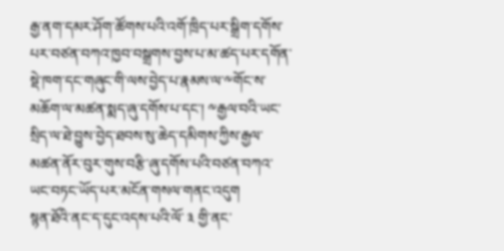རྒྱ་ནག་དམར་ཤོག་ཚོགས་པའི་འགོ་ཁྲིད་པར་སྒྲིག་དགོས་པར་བཙན་བཀའ་ཁྱབ་བསྒྲགས་བྱས་པ་མ་ཚད་པར་དགོན་སྡེ་ཁག་དང་གཞུང་གི་ལས་བྱེད་པ་རྣམས་ལ་༸གོང་ས་མཆོག་ལ་མཚན་སྨད་ཞུ་དགོས་པ་དང་། ༸རྒྱལ་བའི་ཡང་སྲིད་ལ་ཐེ་བྱུས་བྱེད་ཐབས་སུ་ཆེད་དམིགས་ཀྱིས་རྒྱལ་མཚན་ནོར་བུར་གུས་བརྩི་ཞུ་དགོས་པའི་བཙན་བཀའ་ཡང་བཏང་ཡོད་པར་མངོན་གསལ་གནང་འདུག
སྙན་ཐོའི་ནང་ད་དུང་འདས་པའི་ལོ་ ༣ གྱི་ནང་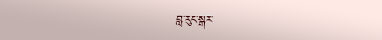བླ་རུང་སྒར་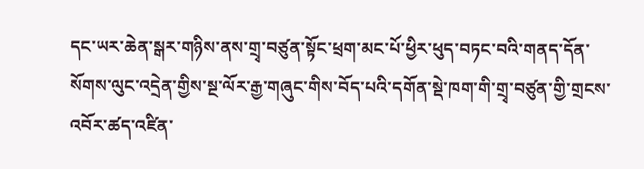དང་ཡར་ཆེན་སྒར་གཉིས་ནས་གྲྭ་བཙུན་སྟོང་ཕྲག་མང་པོ་ཕྱིར་ཕུད་བཏང་བའི་གནད་དོན་སོགས་ལུང་འདྲེན་གྱིས་སྔ་ལོར་རྒྱ་གཞུང་གིས་བོད་པའི་དགོན་སྡེ་ཁག་གི་གྲྭ་བཙུན་གྱི་གྲངས་འབོར་ཚད་འཛིན་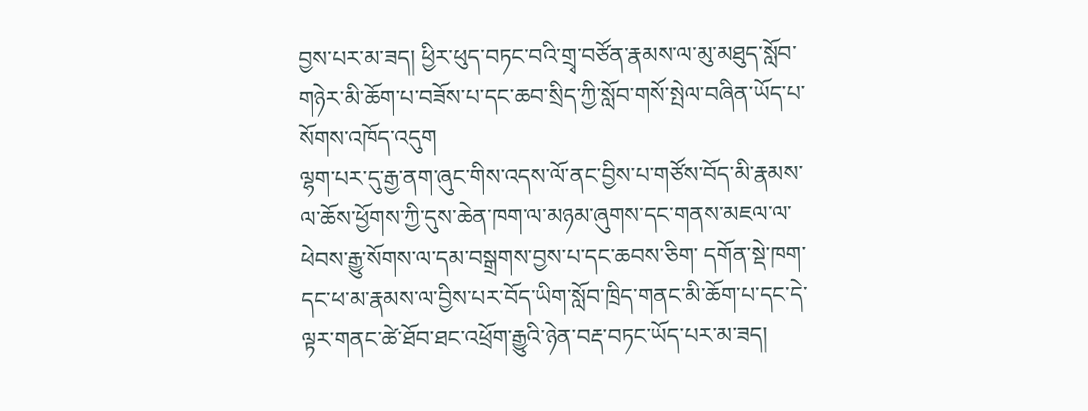བྱས་པར་མ་ཟད། ཕྱིར་ཕུད་བཏང་བའི་གྲྭ་བཙོན་རྣམས་ལ་མུ་མཐུད་སློབ་གཉེར་མི་ཆོག་པ་བཟོས་པ་དང་ཆབ་སྲིད་ཀྱི་སློབ་གསོ་སྤེལ་བཞིན་ཡོད་པ་སོགས་འཁོད་འདུག
ལྷག་པར་དུ་རྒྱ་ནག་ཞུང་གིས་འདས་ལོ་ནང་བྱིས་པ་གཙོས་བོད་མི་རྣམས་ལ་ཆོས་ཕྱོགས་ཀྱི་དུས་ཆེན་ཁག་ལ་མཉམ་ཞུགས་དང་གནས་མཇལ་ལ་ཕེབས་རྒྱུ་སོགས་ལ་དམ་བསྒྲགས་བྱས་པ་དང་ཆབས་ཅིག་ དགོན་སྡེ་ཁག་དང་ཕ་མ་རྣམས་ལ་བྱིས་པར་བོད་ཡིག་སློབ་ཁྲིད་གནང་མི་ཆོག་པ་དང་དེ་ལྟར་གནང་ཚེ་ཐོབ་ཐང་འཕྲོག་རྒྱུའི་ཉེན་བརྡ་བཏང་ཡོད་པར་མ་ཟད།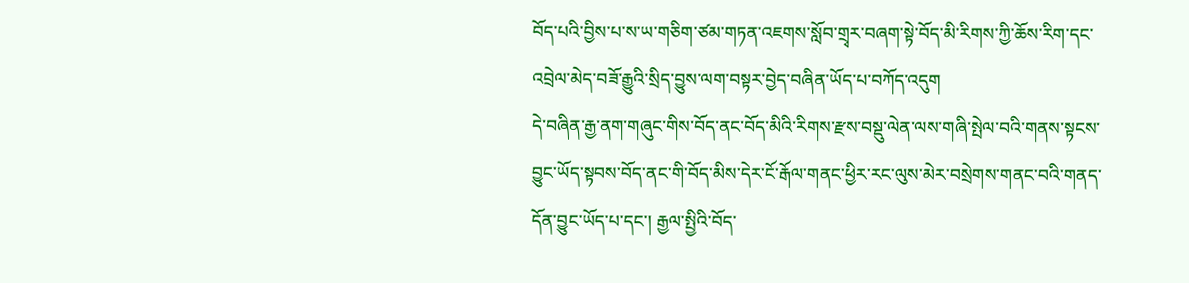བོད་པའི་བྱིས་པ་ས་ཡ་གཅིག་ཙམ་གཏན་འཇགས་སློབ་གྲྭར་བཞག་སྟེ་བོད་མི་རིགས་ཀྱི་ཆོས་རིག་དང་འབྲེལ་མེད་བཟོ་རྒྱུའི་སྲིད་བྱུས་ལག་བསྟར་བྱེད་བཞིན་ཡོད་པ་བཀོད་འདུག
དེ་བཞིན་རྒྱ་ནག་གཞུང་གིས་བོད་ནང་བོད་མིའི་རིགས་རྫས་བསྡུ་ལེན་ལས་གཞི་སྤེལ་བའི་གནས་སྟངས་བྱུང་ཡོད་སྟབས་བོད་ནང་གི་བོད་མིས་དེར་ངོ་རྒོལ་གནང་ཕྱིར་རང་ལུས་མེར་བསྲེགས་གནང་བའི་གནད་དོན་བྱུང་ཡོད་པ་དང་། རྒྱལ་སྤྱིའི་བོད་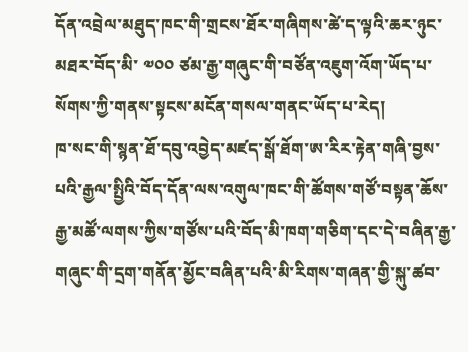དོན་འབྲེལ་མཐུད་ཁང་གི་གྲངས་ཐོར་གཞིགས་ཚེ་ད་ལྟའི་ཆར་ཉུང་མཐར་བོད་མི་ ༧༠༠ ཙམ་རྒྱ་གཞུང་གི་བཙོན་འཇུག་འོག་ཡོད་པ་སོགས་ཀྱི་གནས་སྟངས་མངོན་གསལ་གནང་ཡོད་པ་རེད།
ཁ་སང་གི་སྙན་ཐོ་དབུ་འབྱེད་མཛད་སྒོ་ཐོག་ཨ་རིར་རྟེན་གཞི་བྱས་པའི་རྒྱལ་སྤྱིའི་བོད་དོན་ལས་འགུལ་ཁང་གི་ཚོགས་གཙོ་བསྟན་ཆོས་རྒྱ་མཚོ་ལགས་ཀྱིས་གཙོས་པའི་བོད་མི་ཁག་གཅིག་དང་དེ་བཞིན་རྒྱ་གཞུང་གི་དྲག་གནོན་མྱོང་བཞིན་པའི་མི་རིགས་གཞན་གྱི་སྐུ་ཚབ་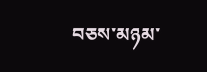བཅས་མཉམ་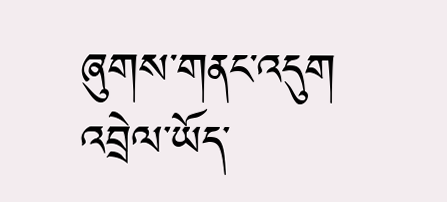ཞུགས་གནང་འདུག
འབྲེལ་ཡོད་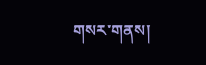གསར་གནས།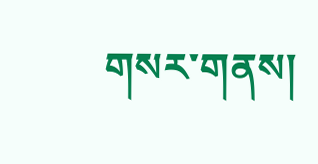གསར་གནས།